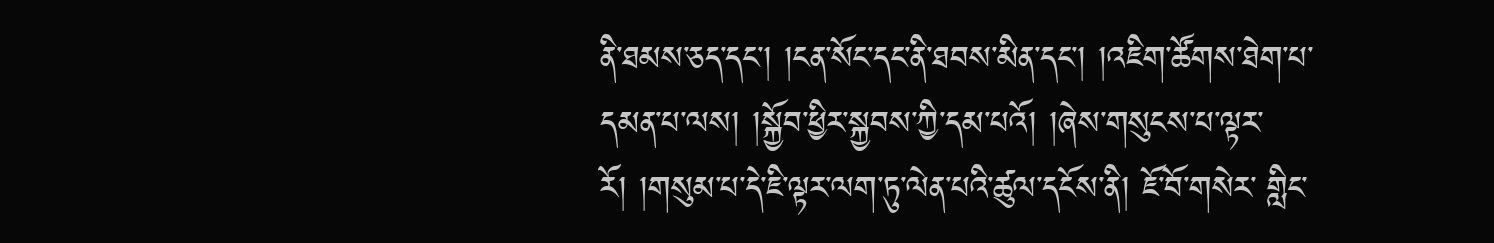ནི་ཐམས་ཅད་དང་། །ངན་སོང་དང་ནི་ཐབས་མིན་དང་། །འཇིག་ཚོགས་ཐེག་པ་དམན་པ་ལས། །སྐྱོབ་ཕྱིར་སྐྱབས་ཀྱི་དམ་པའོ། །ཞེས་གསུངས་པ་ལྟར་རོ། །གསུམ་པ་དེ་ཇི་ལྟར་ལག་ཏུ་ལེན་པའི་ཚུལ་དངོས་ནི། ཇོ་བོ་གསེར་ གླིང་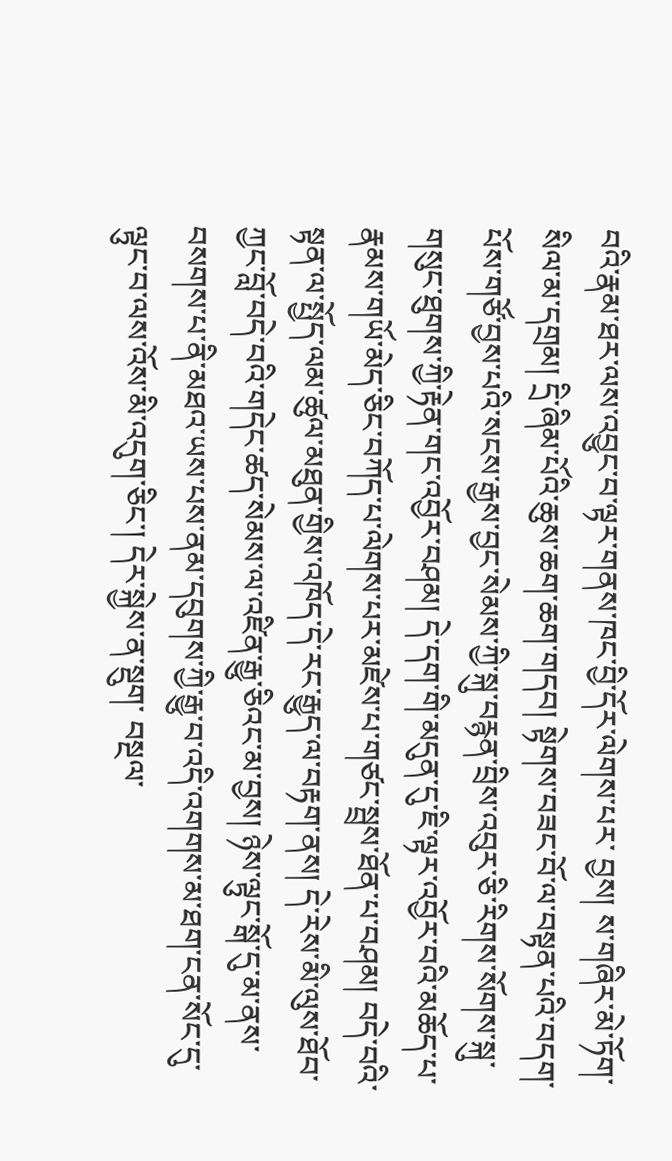བའི་རྣམ་ཐར་ལས་འབྱུང་བ་ལྟར་གནས་ཁང་བྱི་དོར་ལེགས་པར་ བྱས། ས་གཞིར་མེ་ཏོག་སིལ་མ་དགྲམ། དྲི་ཞིམ་པོའི་ཆུས་ཆག་ཆག་གདབ། སྟེགས་བཟང་བོ་ལ་བསྟན་པའི་བདག་པོས་གཙོ་བྱས་པའི་སངས་རྒྱས་བྱང་སེམས་ཀྱི་སྐུ་བརྙན་བྲིས་འབུར་ཅི་རིགས་སོགས་སྐུ་གསུང་ཐུགས་ཀྱི་རྟེན་གང་འབྱོར་བཤམ། དེ་དག་གི་མདུན་དུ་ཇི་ལྟར་འབྱོར་བའི་མཆོད་པ་རྣམས་གཡོ་མེད་ཅིང་བཀོད་པ་ལེགས་པར་མཛེས་པ་གཙང་སྦྲས་ཐོན་པ་བཤམ། བདེ་བའི་སྟན་ལ་སྤྱོད་ལམ་ཚུལ་མཐུན་གྱིས་འཁོད་དེ་རང་རྒྱུད་ལ་བརྟག་ནས། དེ་རེས་མི་ལུས་ཐོབ་ཀྱང་བློ་བདེ་བའི་གདེང་ཚད་སེམས་ལ་འཛིན་རྒྱུ་ཅིའང་མ་བྱས། ཉེས་ལྟུང་སྒོ་དུ་མ་ནས་བསགས་པ་ནི་མཐའ་ཡས་པས་ནམ་དབུགས་ཀྱི་རྒྱུ་བ་འདི་འགགས་མ་ཐག་ངན་སོང་དུ་ལྟུང་བ་ལས་འོས་མི་འདུག་ཅིང་། དེར་སྐྱེས་ན་སྡུག་ བསྔལ་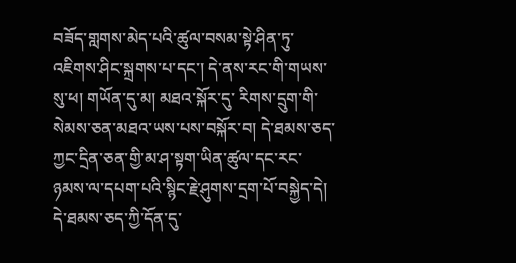བཟོད་གླགས་མེད་པའི་ཚུལ་བསམ་སྟེ་ཤིན་ཏུ་འཇིགས་ཤིང་སྐྲགས་པ་དང་། དེ་ནས་རང་གི་གཡས་སུ་ཕ། གཡོན་དུ་མ། མཐའ་སྐོར་དུ་ རིགས་དྲུག་གི་སེམས་ཅན་མཐའ་ཡས་པས་བསྐོར་བ། དེ་ཐམས་ཅད་ ཀྱང་དྲིན་ཅན་གྱི་མ་ཤ་སྟག་ཡིན་ཚུལ་དང་རང་ཉམས་ལ་དཔག་པའི་སྙིང་རྗེ་ཤུགས་དྲག་པོ་བསྐྱེད་དེ། དེ་ཐམས་ཅད་ཀྱི་དོན་དུ་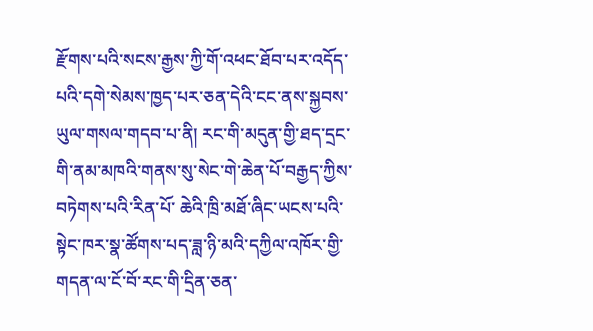རྫོགས་པའི་སངས་རྒྱས་ཀྱི་གོ་འཕང་ཐོབ་པར་འདོད་པའི་དགེ་སེམས་ཁྱད་པར་ཅན་དེའི་ངང་ནས་སྐྱབས་ཡུལ་གསལ་གདབ་པ་ནི། རང་གི་མདུན་གྱི་ཐད་དྲང་གི་ནམ་མཁའི་གནས་སུ་སེང་གེ་ཆེན་པོ་བརྒྱད་ཀྱིས་བཏེགས་པའི་རིན་པོ་ ཆེའི་ཁྲི་མཐོ་ཞིང་ཡངས་པའི་སྟེང་ཁར་སྣ་ཚོགས་པད་ཟླ་ཉི་མའི་དཀྱིལ་འཁོར་གྱི་གདན་ལ་ངོ་བོ་རང་གི་དྲིན་ཅན་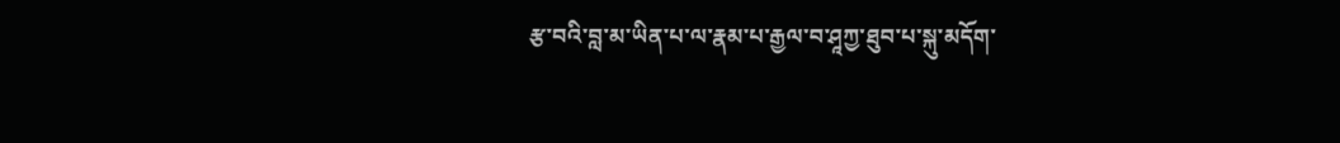རྩ་བའི་བླ་མ་ཡིན་པ་ལ་རྣམ་པ་རྒྱལ་བ་ཤཱཀྱ་ཐུབ་པ་སྐུ་མདོག་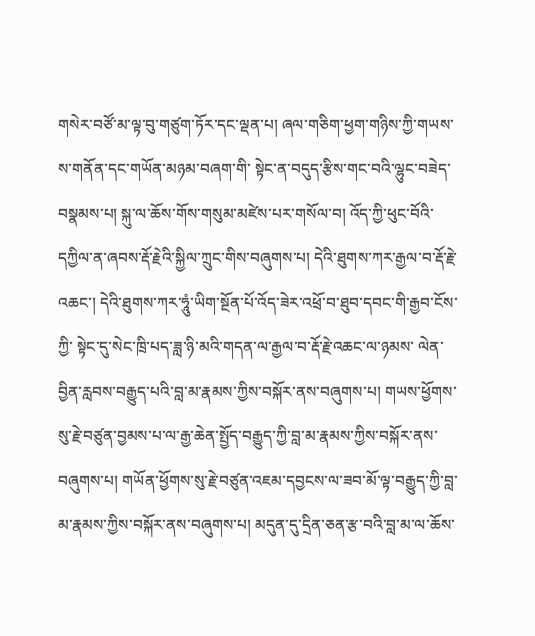གསེར་བཙོ་མ་ལྟ་བུ་གཙུག་ཏོར་དང་ལྡན་པ། ཞལ་གཅིག་ཕྱག་གཉིས་ཀྱི་གཡས་ས་གནོན་དང་གཡོན་མཉམ་བཞག་གི་ སྟེང་ན་བདུད་རྩིས་གང་བའི་ལྷུང་བཟེད་བསྣམས་པ། སྐུ་ལ་ཆོས་གོས་གསུམ་མཛེས་པར་གསོལ་བ། འོད་ཀྱི་ཕུང་བོའི་དཀྱིལ་ན་ཞབས་རྡོ་རྗེའི་སྐྱིལ་ཀྲུང་གིས་བཞུགས་པ། དེའི་ཐུགས་ཀར་རྒྱལ་བ་རྡོ་རྗེ་འཆང་། དེའི་ཐུགས་ཀར་ཧཱུཾ་ཡིག་སྔོན་པོ་འོད་ཟེར་འཕྲོ་བ་ཐུབ་དབང་གི་རྒྱབ་ངོས་ཀྱི་ སྟེང་དུ་སེང་ཁྲི་པད་ཟླ་ཉི་མའི་གདན་ལ་རྒྱལ་བ་རྡོ་རྗེ་འཆང་ལ་ཉམས་ ལེན་བྱིན་རླབས་བརྒྱུད་པའི་བླ་མ་རྣམས་ཀྱིས་བསྐོར་ནས་བཞུགས་པ། གཡས་ཕྱོགས་སུ་རྗེ་བཙུན་བྱམས་པ་ལ་རྒྱ་ཆེན་སྤྱོད་བརྒྱུད་ཀྱི་བླ་མ་རྣམས་ཀྱིས་བསྐོར་ནས་བཞུགས་པ། གཡོན་ཕྱོགས་སུ་རྗེ་བཙུན་འཇམ་དབྱངས་ལ་ཟབ་མོ་ལྟ་བརྒྱུད་ཀྱི་བླ་མ་རྣམས་ཀྱིས་བསྐོར་ནས་བཞུགས་པ། མདུན་དུ་དྲིན་ཅན་རྩ་བའི་བླ་མ་ལ་ཆོས་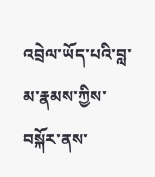འབྲེལ་ཡོད་པའི་བླ་མ་རྣམས་ཀྱིས་བསྐོར་ནས་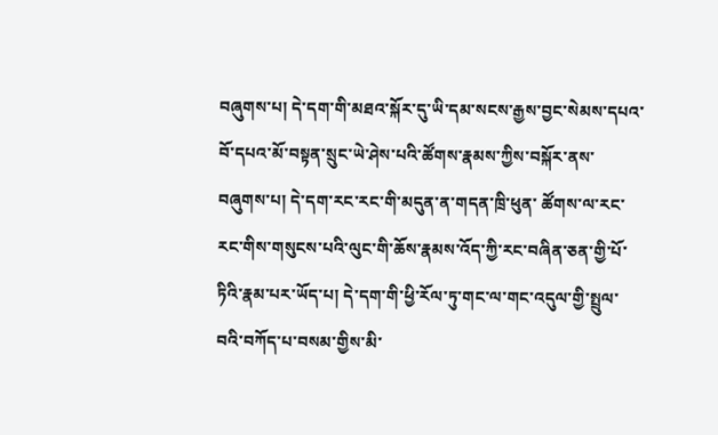བཞུགས་པ། དེ་དག་གི་མཐའ་སྐོར་དུ་ཡི་དམ་སངས་རྒྱས་བྱང་སེམས་དཔའ་བོ་དཔའ་མོ་བསྟན་སྲུང་ཡེ་ཤེས་པའི་ཚོགས་རྣམས་ཀྱིས་བསྐོར་ནས་བཞུགས་པ། དེ་དག་རང་རང་གི་མདུན་ན་གདན་ཁྲི་ཕུན་ ཚོགས་ལ་རང་རང་གིས་གསུངས་པའི་ལུང་གི་ཆོས་རྣམས་འོད་ཀྱི་རང་བཞིན་ཅན་གྱི་པོ་ཏིའི་རྣམ་པར་ཡོད་པ། དེ་དག་གི་ཕྱི་རོལ་ཏུ་གང་ལ་གང་འདུལ་གྱི་སྤྲུལ་བའི་བཀོད་པ་བསམ་གྱིས་མི་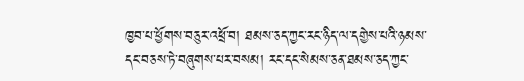ཁྱབ་པ་ཕྱོགས་བཅུར་འཕྲོ་བ། ཐམས་ཅད་ཀྱང་རང་ཉིད་ལ་དགྱེས་པའི་ཉམས་དང་བཅས་ཏེ་བཞུགས་པར་བསམ། རང་དང་སེམས་ཅན་ཐམས་ཅད་ཀྱང་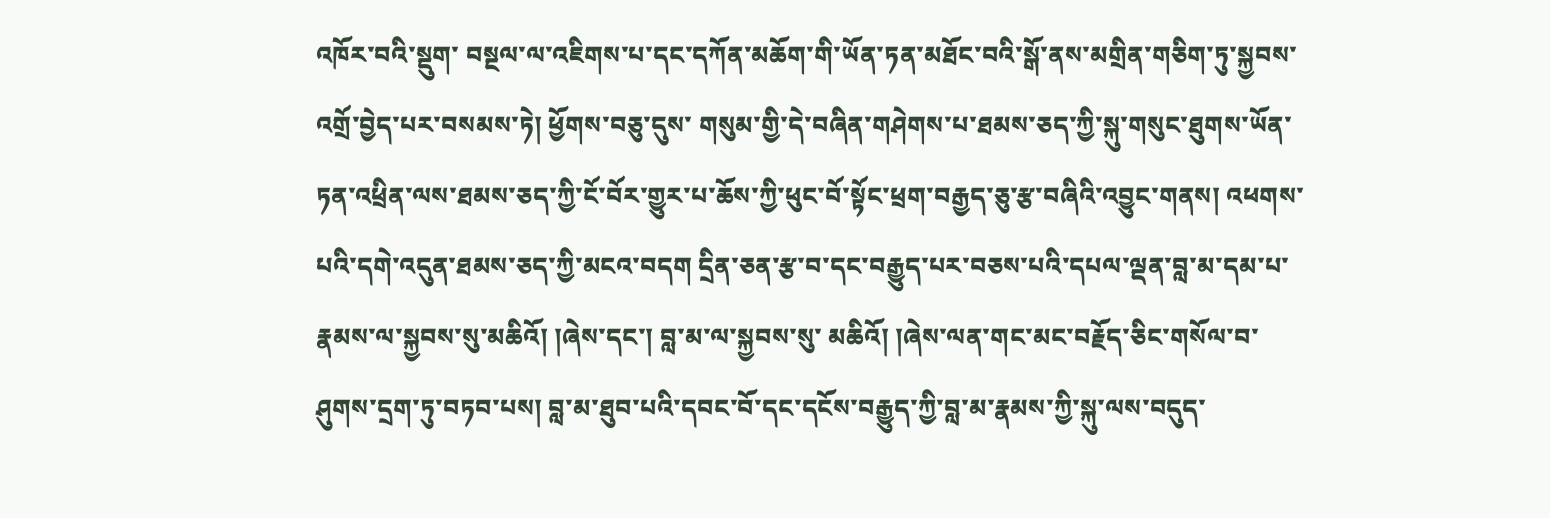འཁོར་བའི་སྡུག་ བསྔལ་ལ་འཇིགས་པ་དང་དཀོན་མཆོག་གི་ཡོན་ཏན་མཐོང་བའི་སྒོ་ནས་མགྲིན་གཅིག་ཏུ་སྐྱབས་འགྲོ་བྱེད་པར་བསམས་ཏེ། ཕྱོགས་བཅུ་དུས་ གསུམ་གྱི་དེ་བཞིན་གཤེགས་པ་ཐམས་ཅད་ཀྱི་སྐུ་གསུང་ཐུགས་ཡོན་ཏན་འཕྲིན་ལས་ཐམས་ཅད་ཀྱི་ངོ་བོར་གྱུར་པ་ཆོས་ཀྱི་ཕུང་བོ་སྟོང་ཕྲག་བརྒྱད་ཅུ་རྩ་བཞིའི་འབྱུང་གནས། འཕགས་པའི་དགེ་འདུན་ཐམས་ཅད་ཀྱི་མངའ་བདག དྲིན་ཅན་རྩ་བ་དང་བརྒྱུད་པར་བཅས་པའི་དཔལ་ལྡན་བླ་མ་དམ་པ་རྣམས་ལ་སྐྱབས་སུ་མཆིའོ། །ཞེས་དང་། བླ་མ་ལ་སྐྱབས་སུ་ མཆིའོ། །ཞེས་ལན་གང་མང་བརྗོད་ཅིང་གསོལ་བ་ཤུགས་དྲག་ཏུ་བཏབ་པས། བླ་མ་ཐུབ་པའི་དབང་བོ་དང་དངོས་བརྒྱུད་ཀྱི་བླ་མ་རྣམས་ཀྱི་སྐུ་ལས་བདུད་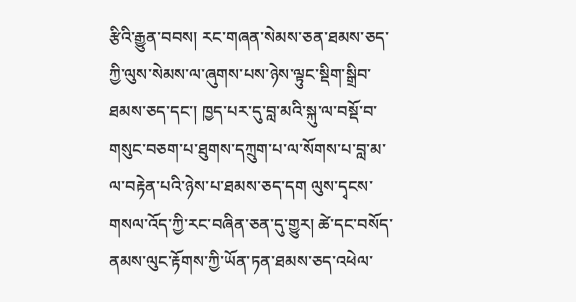རྩིའི་རྒྱུན་བབས། རང་གཞན་སེམས་ཅན་ཐམས་ཅད་ཀྱི་ལུས་སེམས་ལ་ཞུགས་པས་ཉེས་ལྟུང་སྡིག་སྒྲིབ་ཐམས་ཅད་དང་། ཁྱད་པར་དུ་བླ་མའི་སྐུ་ལ་བསྡོ་བ་གསུང་བཅག་པ་ཐུགས་དཀྲུག་པ་ལ་སོགས་པ་བླ་མ་ལ་བརྟེན་པའི་ཉེས་པ་ཐམས་ཅད་དག ལུས་དྭངས་གསལ་འོད་ཀྱི་རང་བཞིན་ཅན་དུ་གྱུར། ཚེ་དང་བསོད་ནམས་ལུང་རྟོགས་ཀྱི་ཡོན་ཏན་ཐམས་ཅད་འཕེལ་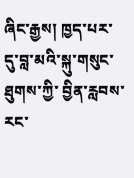ཞིང་རྒྱས། ཁྱད་པར་དུ་བླ་མའི་སྐུ་གསུང་ཐུགས་ཀྱི་ བྱིན་རླབས་རང་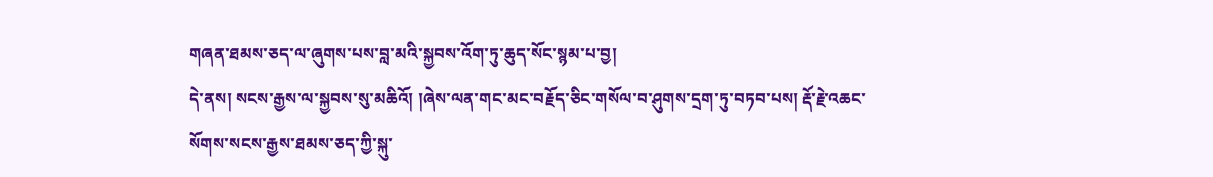གཞན་ཐམས་ཅད་ལ་ཞུགས་པས་བླ་མའི་སྐྱབས་འོག་ཏུ་ཆུད་སོང་སྙམ་པ་བྱ།
དེ་ནས། སངས་རྒྱས་ལ་སྐྱབས་སུ་མཆིའོ། །ཞེས་ལན་གང་མང་བརྗོད་ཅིང་གསོལ་བ་ཤུགས་དྲག་ཏུ་བཏབ་པས། རྡོ་རྗེ་འཆང་སོགས་སངས་རྒྱས་ཐམས་ཅད་ཀྱི་སྐུ་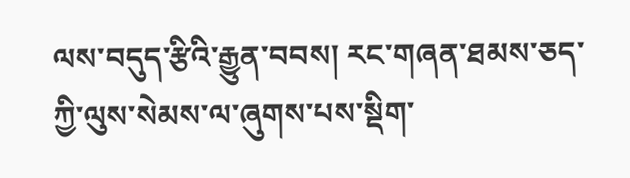ལས་བདུད་རྩིའི་རྒྱུན་བབས། རང་གཞན་ཐམས་ཅད་ཀྱི་ལུས་སེམས་ལ་ཞུགས་པས་སྡིག་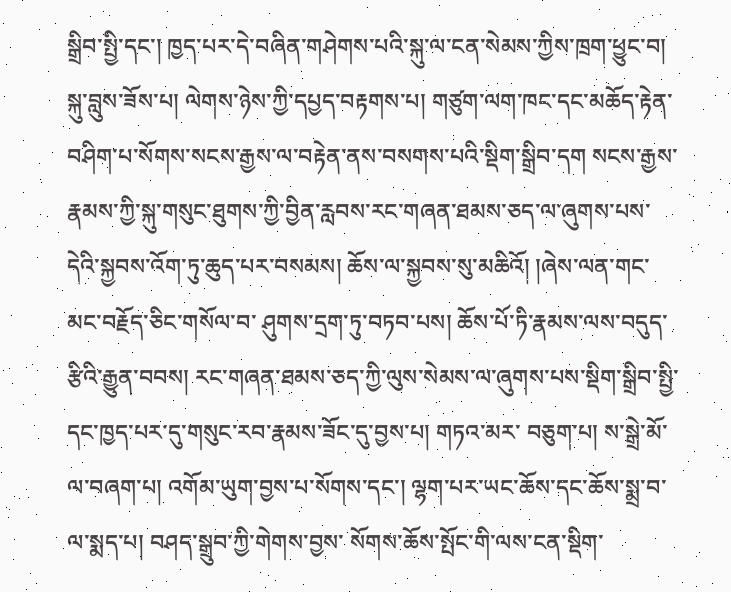སྒྲིབ་སྤྱི་དང་། ཁྱད་པར་དེ་བཞིན་གཤེགས་པའི་སྐུ་ལ་ངན་སེམས་ཀྱིས་ཁྲག་ཕྱུང་བ། སྐུ་བླུས་ཟོས་པ། ལེགས་ཉེས་ཀྱི་དཔྱད་བརྟགས་པ། གཙུག་ལག་ཁང་དང་མཆོད་རྟེན་བཤིག་པ་སོགས་སངས་རྒྱས་ལ་བརྟེན་ནས་བསགས་པའི་སྡིག་སྒྲིབ་དག སངས་རྒྱས་རྣམས་ཀྱི་སྐུ་གསུང་ཐུགས་ཀྱི་བྱིན་རླབས་རང་གཞན་ཐམས་ཅད་ལ་ཞུགས་པས་དེའི་སྐྱབས་འོག་ཏུ་ཆུད་པར་བསམས། ཆོས་ལ་སྐྱབས་སུ་མཆིའོ། །ཞེས་ལན་གང་མང་བརྗོད་ཅིང་གསོལ་བ་ ཤུགས་དྲག་ཏུ་བཏབ་པས། ཆོས་པོ་ཏི་རྣམས་ལས་བདུད་རྩིའི་རྒྱུན་བབས། རང་གཞན་ཐམས་ཅད་ཀྱི་ལུས་སེམས་ལ་ཞུགས་པས་སྡིག་སྒྲིབ་སྤྱི་དང་ཁྱད་པར་དུ་གསུང་རབ་རྣམས་ཟོང་དུ་བྱས་པ། གཏའ་མར་ བཅུག་པ། ས་སྒྲེ་མོ་ལ་བཞག་པ། འགོམ་ཡུག་བྱས་པ་སོགས་དང་། ལྷག་པར་ཡང་ཆོས་དང་ཆོས་སྨྲ་བ་ལ་སྨད་པ། བཤད་སྒྲུབ་ཀྱི་གེགས་བྱས་ སོགས་ཆོས་སྤོང་གི་ལས་ངན་སྡིག་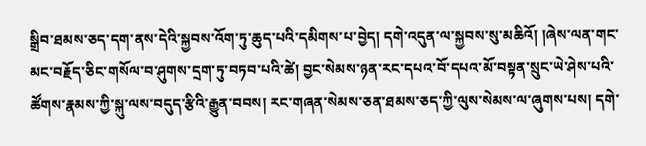སྒྲིབ་ཐམས་ཅད་དག་ནས་དེའི་སྐྱབས་འོག་ཏུ་ཆུད་པའི་དམིགས་པ་བྱེད། དགེ་འདུན་ལ་སྐྱབས་སུ་མཆིའོ། །ཞེས་ལན་གང་མང་བརྗོད་ཅིང་གསོལ་བ་ཤུགས་དྲག་ཏུ་བཏབ་པའི་ཚེ། བྱང་སེམས་ཉན་རང་དཔའ་བོ་དཔའ་མོ་བསྟན་སྲུང་ཡེ་ཤེས་པའི་ཚོགས་རྣམས་ཀྱི་སྐུ་ལས་བདུད་རྩིའི་རྒྱུན་བབས། རང་གཞན་སེམས་ཅན་ཐམས་ཅད་ཀྱི་ལུས་སེམས་ལ་ཞུགས་པས། དགེ་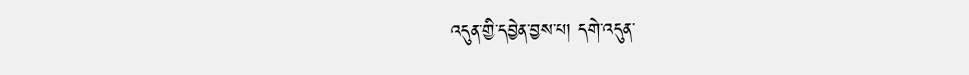འདུན་གྱི་དབྱེན་བྱས་པ། དགེ་འདུན་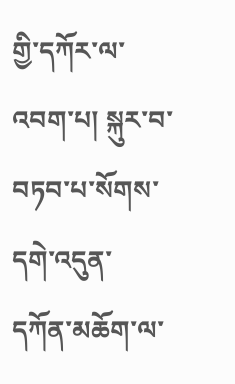གྱི་དཀོར་ལ་འབག་པ། སྐུར་བ་བཏབ་པ་སོགས་དགེ་འདུན་ དཀོན་མཆོག་ལ་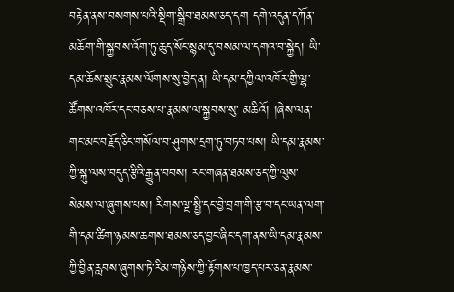བརྟེན་ནས་བསགས་པའི་སྡིག་སྒྲིབ་ཐམས་ཅད་དག དགེ་འདུན་དཀོན་མཆོག་གི་སྐྱབས་འོག་ཏུ་ཆུད་སོང་སྙམ་དུ་བསམ་ལ་དགའ་བ་སྐྱེད། ཡི་དམ་ཆོས་སྲུང་རྣམས་ལོགས་སུ་བྱེད་ན། ཡི་དམ་དཀྱིལ་འཁོར་གྱི་ལྷ་ཚོགས་འཁོར་དང་བཅས་པ་རྣམས་ལ་སྐྱབས་སུ་ མཆིའོ། །ཞེས་ལན་གང་མང་བརྗོད་ཅིང་གསོལ་བ་ཤུགས་དྲག་ཏུ་བཏབ་པས། ཡི་དམ་རྣམས་ཀྱི་སྐུ་ལས་བདུད་རྩིའི་རྒྱུན་བབས། རང་གཞན་ཐམས་ཅད་ཀྱི་ལུས་སེམས་ལ་ཞུགས་པས། རིགས་ལྔ་སྤྱི་དང་བྱེ་བྲག་གི་རྩ་བ་དང་ཡན་ལག་གི་དམ་ཚིག་ཉམས་ཆགས་ཐམས་ཅད་བྱང་ཞིང་དག་ནས་ཡི་དམ་རྣམས་ཀྱི་བྱིན་རླབས་ཞུགས་ཏེ་རིམ་གཉིས་ཀྱི་རྟོགས་པ་ཁྱད་པར་ཅན་རྣམས་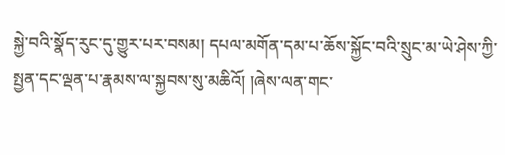སྐྱེ་བའི་སྣོད་རུང་དུ་གྱུར་པར་བསམ། དཔལ་མགོན་དམ་པ་ཆོས་སྐྱོང་བའི་སྲུང་མ་ཡེ་ཤེས་ཀྱི་སྤྱན་དང་ལྡན་པ་རྣམས་ལ་སྐྱབས་སུ་མཆིའོ། །ཞེས་ལན་གང་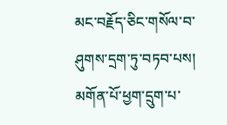མང་བརྗོད་ཅིང་གསོལ་བ་ཤུགས་དྲག་ཏུ་བཏབ་པས། མགོན་པོ་ཕྱག་དྲུག་པ་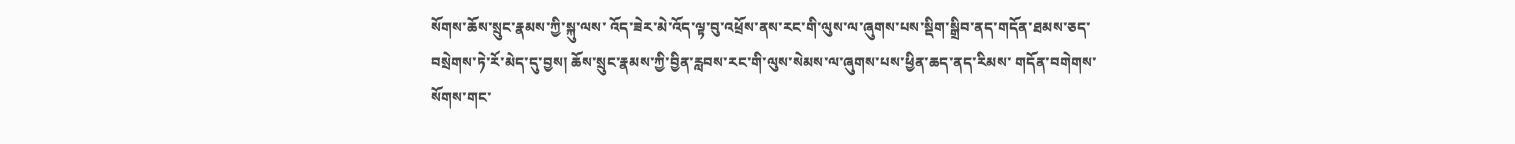སོགས་ཆོས་སྲུང་རྣམས་ཀྱི་སྐུ་ལས་ འོད་ཟེར་མེ་འོད་ལྟ་བུ་འཕྲོས་ནས་རང་གི་ལུས་ལ་ཞུགས་པས་སྡིག་སྒྲིབ་ནད་གདོན་ཐམས་ཅད་བསྲེགས་ཏེ་རོ་མེད་དུ་བྱས། ཆོས་སྲུང་རྣམས་ཀྱི་བྱིན་རླབས་རང་གི་ལུས་སེམས་ལ་ཞུགས་པས་ཕྱིན་ཆད་ནད་རིམས་ གདོན་བགེགས་སོགས་གང་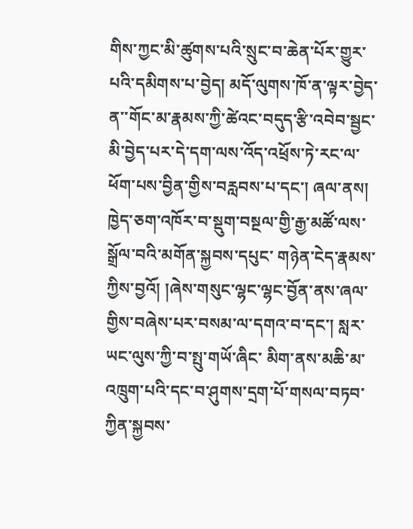གིས་ཀྱང་མི་ཚུགས་པའི་སྲུང་བ་ཆེན་པོར་གྱུར་པའི་དམིགས་པ་བྱེད། མདོ་ལུགས་ཁོ་ན་ལྟར་བྱེད་ན་་གོང་མ་རྣམས་ཀྱི་ཚེའང་བདུད་རྩི་འབེབ་སྦྱང་མི་བྱེད་པར་དེ་དག་ལས་འོད་འཕྲོས་ཏེ་རང་ལ་ཕོག་པས་བྱིན་གྱིས་བརླབས་པ་དང་། ཞལ་ནས། ཁྱེད་ཅག་འཁོར་བ་སྡུག་བསྔལ་གྱི་རྒྱ་མཚོ་ལས་སྒྲོལ་བའི་མགོན་སྐྱབས་དཔུང་ གཉེན་ངེད་རྣམས་ཀྱིས་བྱའོ། །ཞེས་གསུང་ལྷང་ལྷང་བྱོན་ནས་ཞལ་གྱིས་བཞེས་པར་བསམ་ལ་དགའ་བ་དང་། སླར་ཡང་ལུས་ཀྱི་བ་སྤུ་གཡོ་ཞིང་ མིག་ནས་མཆི་མ་འཁྲུག་པའི་དང་བ་ཤུགས་དྲག་པོ་གསལ་བཏབ་ཀྱིན་སྐྱབས་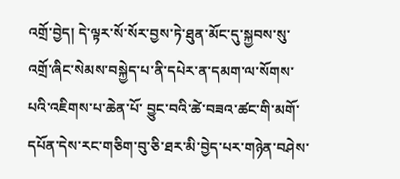འགྲོ་བྱེད། དེ་ལྟར་སོ་སོར་བྱས་ཏེ་ཐུན་མོང་དུ་སྐྱབས་སུ་འགྲོ་ཞིང་སེམས་བསྐྱེད་པ་ནི་དཔེར་ན་དམག་ལ་སོགས་པའི་འཇིགས་པ་ཆེན་པོ་ བྱུང་བའི་ཚེ་བཟའ་ཚང་གི་མགོ་དཔོན་དེས་རང་གཅིག་བུ་ཅི་ཐར་མི་བྱེད་པར་གཉེན་བཤེས་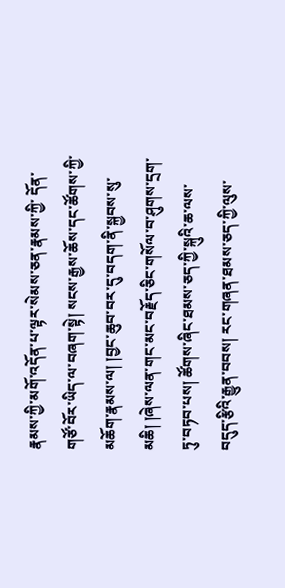རྣམས་ཀྱི་མགོ་འདོན་པ་ལྟར་སེམས་ཅན་རྣམས་ཀྱི་ དོན་གཙོ་བོར་ཡིད་ལ་བཞག་སྟེ། སངས་རྒྱས་ཆོས་དང་ཚོགས་ཀྱི་མཆོག་རྣམས་ལ། །བྱང་ཆུབ་བར་དུ་བདག་ནི་སྐྱབས་སུ་མཆི། །ཞེས་ལན་གང་མང་བརྗོད་ཅིང་གསོལ་བ་ཤུགས་དྲག་ཏུ་བཏབ་པས། ཚོགས་ཞིང་ཐམས་ཅད་ཀྱི་སྐུའི་ཆ་ལས་བདུད་རྩིའི་རྒྱུན་བབས། རང་གཞན་ཐམས་ཅད་ཀྱི་ལུས་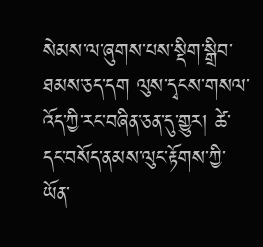སེམས་ལ་ཞུགས་པས་སྡིག་སྒྲིབ་ཐམས་ཅད་དག ལུས་དྭངས་གསལ་འོད་ཀྱི་རང་བཞིན་ཅན་དུ་གྱུར། ཚེ་དང་བསོད་ནམས་ལུང་རྟོགས་ཀྱི་ ཡོན་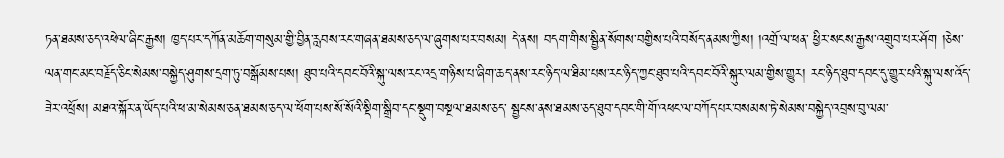ཏན་ཐམས་ཅད་འཕེལ་ཞིང་རྒྱས། ཁྱད་པར་དཀོན་མཆོག་གསུམ་གྱི་བྱིན་རླབས་རང་གཞན་ཐམས་ཅད་ལ་ཞུགས་པར་བསམ། དེ་ནས། བདག་གིས་སྦྱིན་སོགས་བགྱིས་པའི་བསོད་ནམས་ཀྱིས། །འགྲོ་ལ་ཕན་ ཕྱིར་སངས་རྒྱས་འགྲུབ་པར་ཤོག །ཅེས་ལན་གང་མང་བརྗོད་ཅིང་སེམས་བསྐྱེད་ཤུགས་དྲག་ཏུ་བསྒོམས་པས། ཐུབ་པའི་དབང་བོའི་སྐུ་ལས་རང་འདྲ་གཉིས་པ་ཞིག་ཆད་ནས་རང་ཉིད་ལ་ཐིམ་པས་རང་ཉིད་ཀྱང་ཐུབ་པའི་དབང་བོའི་སྐུར་ལམ་གྱིས་གྱུར། རང་ཉིད་ཐུབ་དབང་དུ་གྱུར་པའི་སྐུ་ལས་འོད་ཟེར་འཕྲོས། མཐའ་སྐོར་ན་ཡོད་པའི་ཕ་མ་སེམས་ཅན་ཐམས་ཅད་ལ་ཕོག་པས་སོ་སོའི་སྡིག་སྒྲིབ་དང་སྡུག་བསྔལ་ཐམས་ཅད་ སྦྱངས་ནས་ཐམས་ཅད་ཐུབ་དབང་གི་གོ་འཕང་ལ་བཀོད་པར་བསམས་ཏེ་སེམས་བསྐྱེད་འབྲས་བུ་ལམ་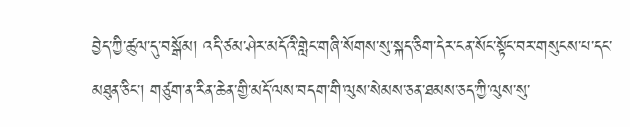བྱེད་ཀྱི་ཚུལ་དུ་བསྒོམ། འདི་ཙམ་ཤེར་མདོའི་གླེང་གཞི་སོགས་སུ་སྐད་ཅིག་དེར་ངན་སོང་སྟོང་བར་གསུངས་པ་དང་མཐུན་ཅིང་། གཙུག་ན་རིན་ཆེན་གྱི་མདོ་ལས་བདག་གི་ལུས་སེམས་ཅན་ཐམས་ཅད་ཀྱི་ལུས་སུ་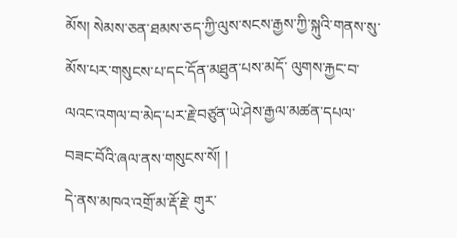མོས། སེམས་ཅན་ཐམས་ཅད་ཀྱི་ལུས་སངས་རྒྱས་ཀྱི་སྐུའི་གནས་སུ་མོས་པར་གསུངས་པ་དང་དོན་མཐུན་པས་མདོ་ ལུགས་རྐྱང་བ་ལའང་འགལ་བ་མེད་པར་རྗེ་བཙུན་ཡེ་ཤེས་རྒྱལ་མཚན་དཔལ་བཟང་བོའི་ཞལ་ནས་གསུངས་སོ། །
དེ་ནས་མཁའ་འགྲོ་མ་རྡོ་རྗེ་ གུར་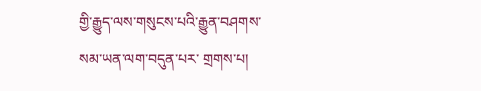གྱི་རྒྱུད་ལས་གསུངས་པའི་རྒྱུན་བཤགས་སམ་ཡན་ལག་བདུན་པར་ གྲགས་པ།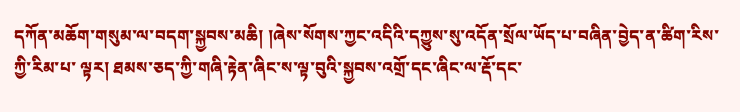དཀོན་མཆོག་གསུམ་ལ་བདག་སྐྱབས་མཆི། །ཞེས་སོགས་ཀྱང་འདིའི་དཀྱུས་སུ་འདོན་སྲོལ་ཡོད་པ་བཞིན་བྱེད་ན་ཚིག་རིས་ཀྱི་རིམ་པ་ ལྟར། ཐམས་ཅད་ཀྱི་གཞི་རྟེན་ཞིང་ས་ལྟ་བུའི་སྐྱབས་འགྲོ་དང་ཞིང་ལ་རྡོ་དང་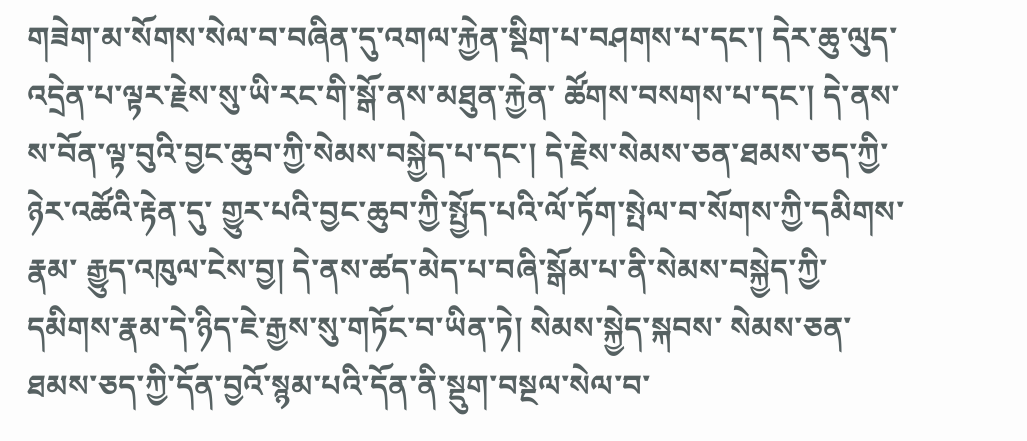གཟེག་མ་སོགས་སེལ་བ་བཞིན་དུ་འགལ་རྐྱེན་སྡིག་པ་བཤགས་པ་དང་། དེར་ཆུ་ལུད་འདྲེན་པ་ལྟར་རྗེས་སུ་ཡི་རང་གི་སྒོ་ནས་མཐུན་རྐྱེན་ ཚོགས་བསགས་པ་དང་། དེ་ནས་ས་བོན་ལྟ་བུའི་བྱང་ཆུབ་ཀྱི་སེམས་བསྐྱེད་པ་དང་། དེ་རྗེས་སེམས་ཅན་ཐམས་ཅད་ཀྱི་ཉེར་འཚོའི་རྟེན་དུ་ གྱུར་པའི་བྱང་ཆུབ་ཀྱི་སྤྱོད་པའི་ལོ་ཏོག་སྤེལ་བ་སོགས་ཀྱི་དམིགས་རྣམ་ རྒྱུད་འཁུལ་ངེས་བྱ། དེ་ནས་ཚད་མེད་པ་བཞི་སྒོམ་པ་ནི་སེམས་བསྐྱེད་ཀྱི་དམིགས་རྣམ་དེ་ཉིད་ཇེ་རྒྱས་སུ་གཏོང་བ་ཡིན་ཏེ། སེམས་སྐྱེད་སྐབས་ སེམས་ཅན་ཐམས་ཅད་ཀྱི་དོན་བྱའོ་སྙམ་པའི་དོན་ནི་སྡུག་བསྔལ་སེལ་བ་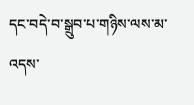དང་བདེ་བ་སྒྲུབ་པ་གཉིས་ལས་མ་འདས་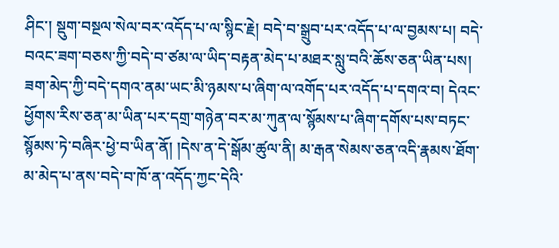ཤིང་། སྡུག་བསྔལ་སེལ་བར་འདོད་པ་ལ་སྙིང་རྗེ། བདེ་བ་སྒྲུབ་པར་འདོད་པ་ལ་བྱམས་པ། བདེ་བའང་ཟག་བཅས་ཀྱི་བདེ་བ་ཙམ་ལ་ཡིད་བརྟན་མེད་པ་མཐར་སླུ་བའི་ཆོས་ཅན་ཡིན་པས། ཟག་མེད་ཀྱི་བདེ་དགའ་ནམ་ཡང་མི་ཉམས་པ་ཞིག་ལ་འགོད་པར་འདོད་པ་དགའ་བ། དེའང་ཕྱོགས་རིས་ཅན་མ་ཡིན་པར་དགྲ་གཉེན་བར་མ་ཀུན་ལ་སྙོམས་པ་ཞིག་དགོས་པས་བཏང་སྙོམས་ཏེ་བཞིར་ཕྱེ་བ་ཡིན་ནོ། །དེས་ན་དེ་སྒོམ་ཚུལ་ནི། མ་རྒན་སེམས་ཅན་འདི་རྣམས་ཐོག་མ་མེད་པ་ནས་བདེ་བ་ཁོ་ན་འདོད་ཀྱང་དེའི་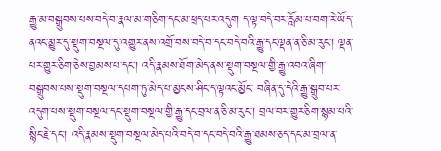རྒྱུ་མ་བསྒྲུབས་པས་བདེ་བ་རྣལ་མ་གཅིག་དང་མ་ཕྲད་པར་འདུག ད་ལྟ་བདེ་བར་རློམ་པ་བག་རེ་ཡོད་ནའང་མྱུར་དུ་སྡུག་བསྔལ་དུ་འགྱུར་ནས་འགྲོ་བས་བདེ་བ་དང་བདེ་བའི་རྒྱུ་དང་ལྡན་ན་ཅི་མ་རུང་། ལྡན་པར་གྱུར་ཅིག་ཅེས་བྱམས་པ་དང་། འདི་རྣམས་ཐོག་མེད་ནས་སྡུག་བསྔལ་གྱི་རྒྱུ་འབའ་ཞིག་ བསྒྲུབས་པས་སྡུག་བསྔལ་དཔག་ཏུ་མེད་པ་མྱངས་ཤིང་ད་ལྟའང་མྱོང་ བཞིན་དུ་དེའི་རྒྱུ་སྒྲུབ་པར་འདུག་པས་སྡུག་བསྔལ་དང་སྡུག་བསྔལ་གྱི་རྒྱུ་དང་བྲལ་ན་ཅི་མ་རུང་། བྲལ་བར་གྱུར་ཅིག་སྙམ་པའི་སྙིང་རྗེ་དང་། འདི་རྣམས་སྡུག་བསྔལ་མེད་པའི་བདེ་བ་དང་བདེ་བའི་རྒྱུ་ཐམས་ཅད་དང་མ་བྲལ་ན་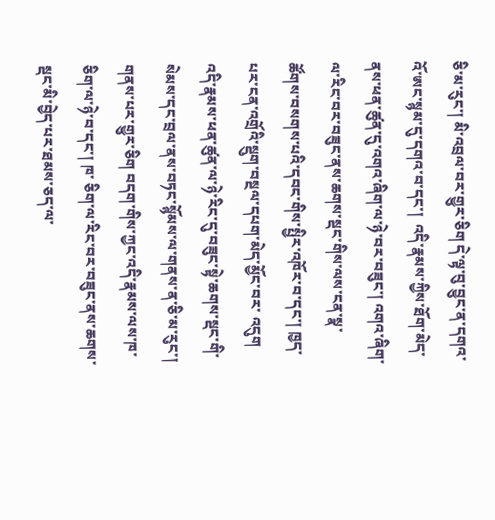ཅི་མ་རུང་། མི་འབྲལ་བར་གྱུར་ཅིག དེ་ལྟ་བུ་བྱུང་ན་དགའ་འོ་ཨང་སྙམ་དུ་དགའ་བ་དང་།  འདི་རྣམས་ཀྱིས་ཐོག་མེད་ནས་ཕན་ཚུན་དུ་འགའ་ཞིག་ལ་ཉེ་བར་བཟུང་། འགའ་ཞིག་ལ་རིང་བར་བཟུང་ནས་ཆགས་སྡང་གིས་ལས་ངན་སྣ་ཚོགས་བསགས་པའི་དབང་གིས་སྤྱིར་འཁོར་བ་དང་། ཁྱད་པར་ངན་འགྲོའི་སྡུག་བསྔལ་དཔག་མེད་མྱོང་བར་ འདུག འདི་རྣམས་ཕན་ཚུན་ལ་ཉེ་རིང་དུ་བཟུང་སྟེ་ཆགས་སྡང་གི་ སེམས་དང་བྲལ་ནས་བཏང་སྙོམས་ལ་གནས་ན་ཅི་མ་རུང་། གནས་པར་གྱུར་ཅིག བདག་གིས་ཀྱང་འདི་རྣམས་ལས་ཁ་ཅིག་ལ་ཉེ་བ་དང་། ཁ་ ཅིག་ལ་རིང་བར་བཟུང་ནས་ཆགས་སྡང་མི་བྱེད་པར་ཐམས་ཅད་ལ་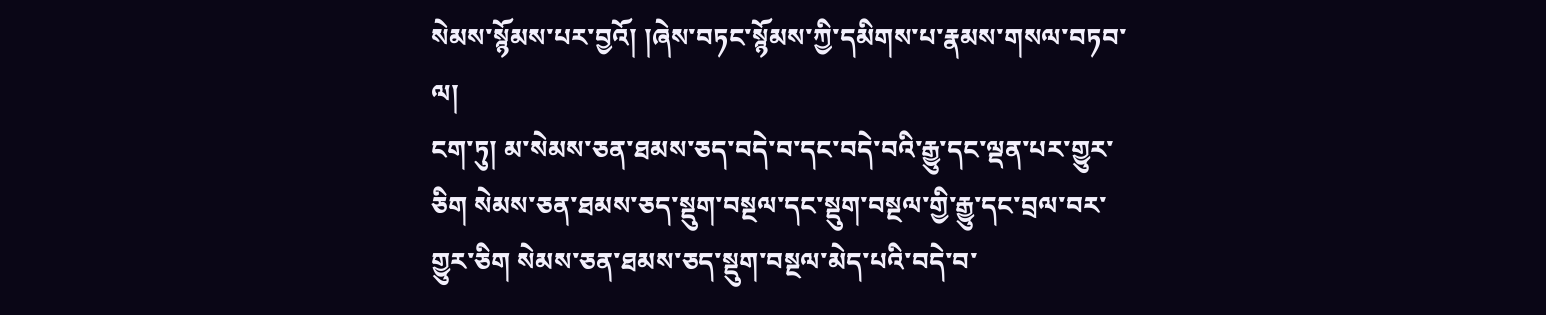སེམས་སྙོམས་པར་བྱའོ། །ཞེས་བཏང་སྙོམས་ཀྱི་དམིགས་པ་རྣམས་གསལ་བཏབ་ལ།
ངག་ཏུ། མ་སེམས་ཅན་ཐམས་ཅད་བདེ་བ་དང་བདེ་བའི་རྒྱུ་དང་ལྡན་པར་གྱུར་ཅིག སེམས་ཅན་ཐམས་ཅད་སྡུག་བསྔལ་དང་སྡུག་བསྔལ་གྱི་རྒྱུ་དང་བྲལ་བར་གྱུར་ཅིག སེམས་ཅན་ཐམས་ཅད་སྡུག་བསྔལ་མེད་པའི་བདེ་བ་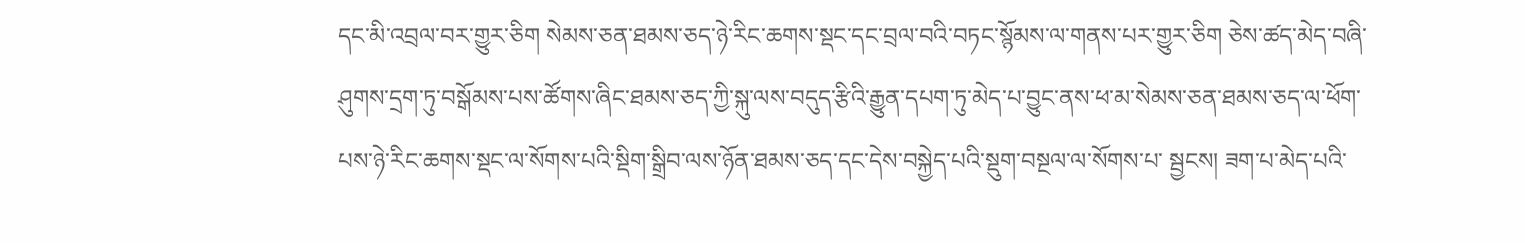དང་མི་འབྲལ་བར་གྱུར་ཅིག སེམས་ཅན་ཐམས་ཅད་ཉེ་རིང་ཆགས་སྡང་དང་བྲལ་བའི་བཏང་སྙོམས་ལ་གནས་པར་གྱུར་ཅིག ཅེས་ཚད་མེད་བཞི་ཤུགས་དྲག་ཏུ་བསྒོམས་པས་ཚོགས་ཞིང་ཐམས་ཅད་ཀྱི་སྐུ་ལས་བདུད་རྩིའི་རྒྱུན་དཔག་ཏུ་མེད་པ་བྱུང་ནས་ཕ་མ་སེམས་ཅན་ཐམས་ཅད་ལ་ཕོག་པས་ཉེ་རིང་ཆགས་སྡང་ལ་སོགས་པའི་སྡིག་སྒྲིབ་ལས་ཉོན་ཐམས་ཅད་དང་དེས་བསྐྱེད་པའི་སྡུག་བསྔལ་ལ་སོགས་པ་ སྦྱངས། ཟག་པ་མེད་པའི་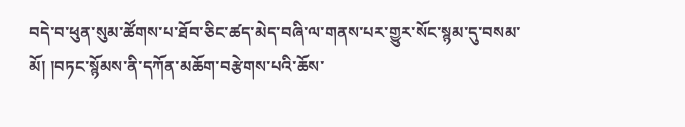བདེ་བ་ཕུན་སུམ་ཚོགས་པ་ཐོབ་ཅིང་ཚད་མེད་བཞི་ལ་གནས་པར་གྱུར་སོང་སྙམ་དུ་བསམ་མོ། །བཏང་སྙོམས་ནི་དཀོན་མཆོག་བརྩེགས་པའི་ཆོས་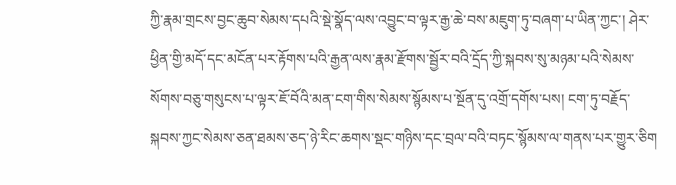ཀྱི་རྣམ་གྲངས་བྱང་ཆུབ་སེམས་དཔའི་སྡེ་སྣོད་ལས་འབྱུང་བ་ལྟར་རྒྱ་ཆེ་བས་མཇུག་ཏུ་བཞག་པ་ཡིན་ཀྱང་། ཤེར་ཕྱིན་གྱི་མདོ་དང་མངོན་པར་རྟོགས་པའི་རྒྱན་ལས་རྣམ་རྫོགས་སྦྱོར་བའི་དྲོད་ཀྱི་སྐབས་སུ་མཉམ་པའི་སེམས་སོགས་བཅུ་གསུངས་པ་ལྟར་ཇོ་བོའི་མན་ངག་གིས་སེམས་སྙོམས་པ་སྔོན་དུ་འགྲོ་དགོས་པས། ངག་ཏུ་བརྗོད་སྐབས་ཀྱང་སེམས་ཅན་ཐམས་ཅད་ཉེ་རིང་ཆགས་སྡང་གཉིས་དང་བྲལ་བའི་བཏང་སྙོམས་ལ་གནས་པར་གྱུར་ཅིག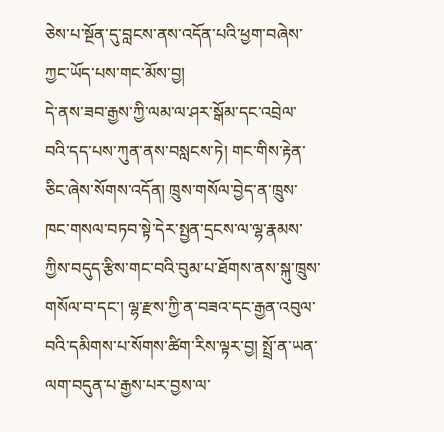ཅེས་པ་སྔོན་དུ་བླངས་ནས་འདོན་པའི་ཕྱག་བཞེས་ཀྱང་ཡོད་པས་གང་མོས་བྱ།
དེ་ནས་ཟབ་རྒྱས་ཀྱི་ལམ་ལ་ཤར་སྒོམ་དང་འབྲེལ་བའི་དད་པས་ཀུན་ནས་བསླངས་ཏེ། གང་གིས་རྟེན་ཅིང་ཞེས་སོགས་འདོན། ཁྲུས་གསོལ་བྱེད་ན་ཁྲུས་ཁང་གསལ་བཏབ་སྟེ་དེར་སྤྱན་དྲངས་ལ་ལྷ་རྣམས་ཀྱིས་བདུད་རྩིས་གང་བའི་བུམ་པ་ཐོགས་ནས་སྐུ་ཁྲུས་གསོལ་བ་དང་། ལྷ་རྫས་ཀྱི་ན་བཟའ་དང་རྒྱན་འབུལ་བའི་དམིགས་པ་སོགས་ཚིག་རིས་ལྟར་བྱ། སྤྲོ་ན་ཡན་ལག་བདུན་པ་རྒྱས་པར་བྱས་ལ་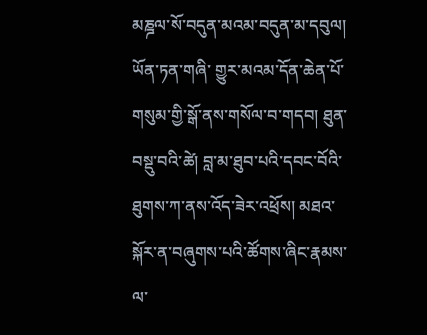མཎྜལ་སོ་བདུན་མའམ་བདུན་མ་དབུལ། ཡོན་ཏན་གཞི་ གྱུར་མའམ་དོན་ཆེན་པོ་གསུམ་གྱི་སྒོ་ནས་གསོལ་བ་གདབ། ཐུན་བསྡུ་བའི་ཚེ། བླ་མ་ཐུབ་པའི་དབང་བོའི་ཐུགས་ཀ་ནས་འོད་ཟེར་འཕྲོས། མཐའ་སྐོར་ན་བཞུགས་པའི་ཚོགས་ཞིང་རྣམས་ལ་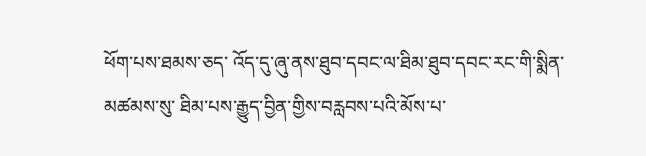ཕོག་པས་ཐམས་ཅད་ འོད་དུ་ཞུ་ནས་ཐུབ་དབང་ལ་ཐིམ་ཐུབ་དབང་རང་གི་སྨིན་མཚམས་སུ་ ཐིམ་པས་རྒྱུད་བྱིན་གྱིས་བརླབས་པའི་མོས་པ་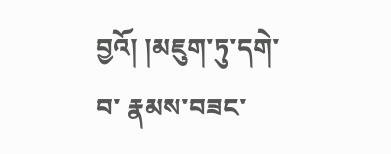བྱའོ། །མཇུག་ཏུ་དགེ་བ་ རྣམས་བཟང་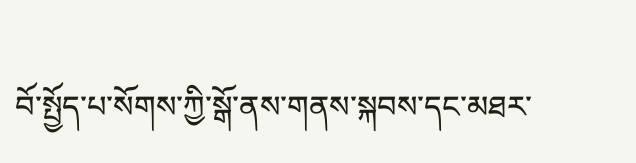བོ་སྤྱོད་པ་སོགས་ཀྱི་སྒོ་ནས་གནས་སྐབས་དང་མཐར་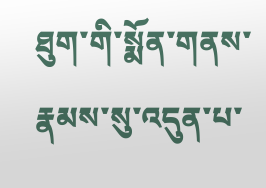ཐུག་གི་སྨོན་གནས་རྣམས་སུ་འདུན་པ་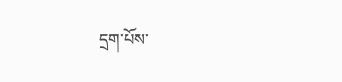དྲག་པོས་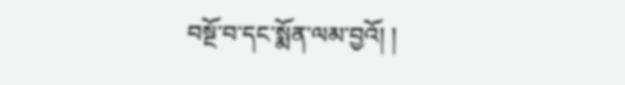བསྔོ་བ་དང་སྨོན་ལམ་བྱའོ། །